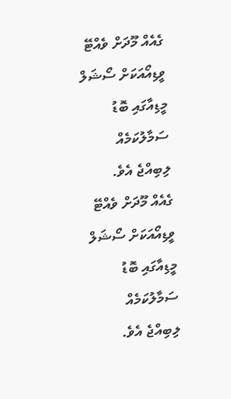ގެއެއް މޫދަށް ވެއްޓޭ ވީޑިއޯއަކަށް ސޯޝަލް މީޑިއާގައި ބޮޑު ސަމާލުކަމެއް ލިބިއްޖެ އެވެ.
ގެއެއް މޫދަށް ވެއްޓޭ ވީޑިއޯއަކަށް ސޯޝަލް މީޑިއާގައި ބޮޑު ސަމާލުކަމެއް ލިބިއްޖެ އެވެ.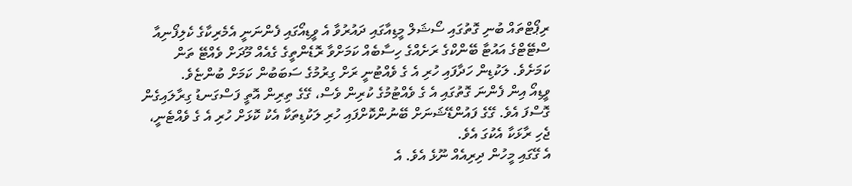ރިޕޯޓްތައް ބުނި ގޮތުގައި ސޯޝަލް މީޑިއާގައި ދައުރުވާ އެ ވީޑިއޯގައި ފެންނަނީ އެމެރިކާގެ ކެލިފޯނިއާ ސްޓޭޓްގެ އައުޓާ ބޭންކްގެ ރަށެއްގެ ހިސާބެއް ކަމަށްވާ ރޮޑެންތީގެ ގެއެއް މޫދަށް ވެއްޓޭ ތަން ކަމަށެވެ. ލަކުޑިން ހަދާފައި ހުރި އެ ގެ ވެއްޓުނީ ރަށް ގިރުމުގެ ސަބަބުން ކަމަށް ބުންޏެވެ.
ވީޑިއޯ އިން ފެންނަ ގޮތުގައި އެ ގެ ވެއްޓުމުގެ ކުރިން ވެސް، ގޭގެ ތިރިން އޮތީ ފަސްގަނޑު ގިރާލައިގެން ގޮސްފަ އެވެ. ގޭގެ ފައުންޑޭޝަނަށް ބޭނުންކޮށްފައި ހުރި ލަކުޑިތަކާ އެކު ކޮޅަށް ހުރި އެ ގެ ވެއްޓެނީ، ޖެހި ރާޅަކާ އެކުގަ އެވެ.
އެ ގޭގައި މީހުން ދިރިއެއް ނޫޅެ އެވެ. އެ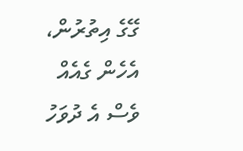ގޭގެ އިތުރުން، އެހެން ގެއެއް ވެސް އެ ދުވަހު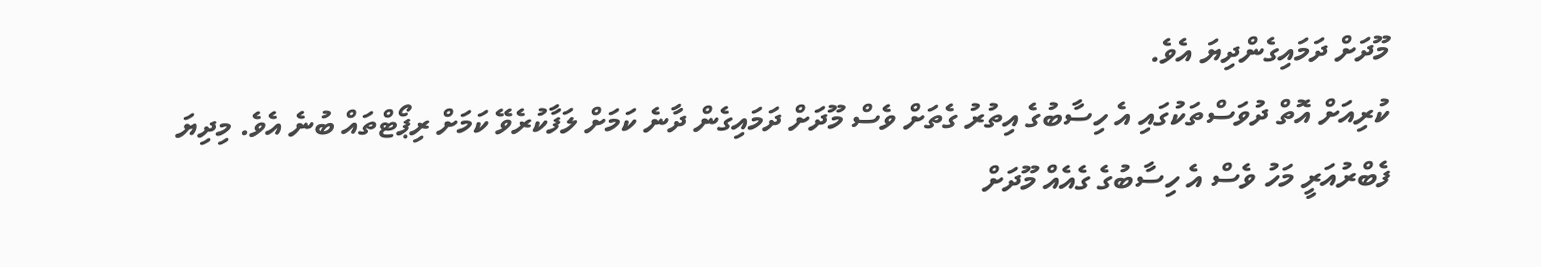މޫދަށް ދަމައިގެންދިޔަ އެވެ.
ކުރިއަށް އޮތް ދުވަސްތަކުގައި އެ ހިސާބުގެ އިތުރު ގެތަށް ވެސް މޫދަށް ދަމައިގެން ދާނެ ކަމަށް ލަފާކުރެވޭ ކަމަށް ރިޕޯޓްތައް ބުނެ އެވެ. މިދިޔަ ފެބްރުއަރީ މަހު ވެސް އެ ހިސާބުގެ ގެއެއް މޫދަށް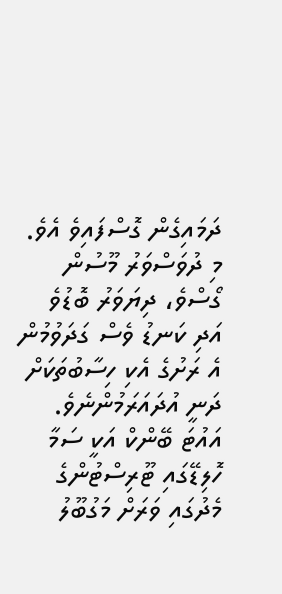ދަމައިގެން ގޮސްފައިވެ އެވެ.
މި ދުވަސްވަރު މޫސުން ގޯސްވެ، ދިޔަވަރު ބޮޑުވެ އަދި ކަނޑު ވެސް ގަދަވުމުން އެ ރަށުގެ އެކި ހިސާބުތަކަށް ދަނީ އުދައަރަމުންނެވެ.
އައުޓަ ބޭންކް އަކީ ސަމާ ހޮލިޑޭގައި ޓޫރިސްޓުންގެ މެދުގައި ވަރަށް މަގުބޫލު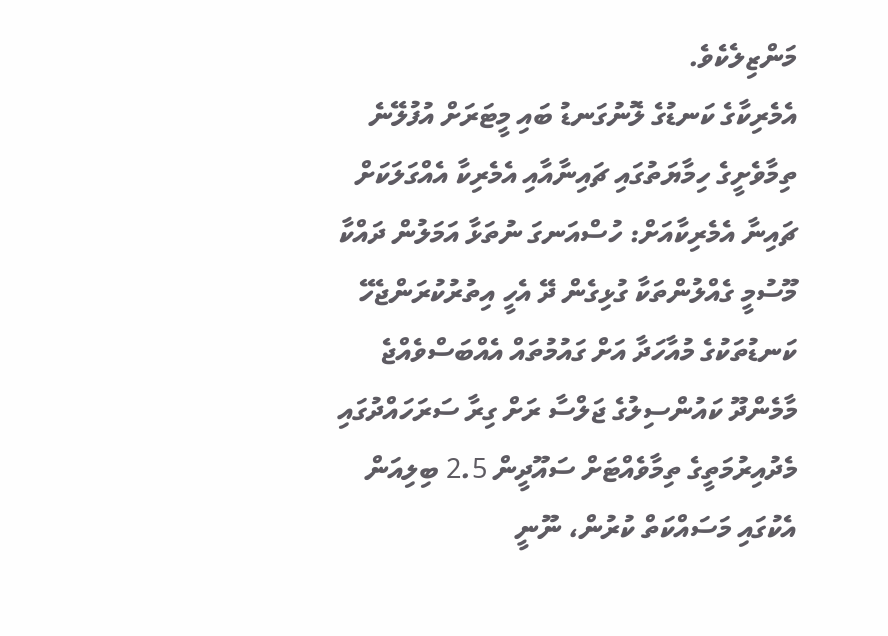މަންޒިލެކެވެ.
އެމެރިކާގެ ކަނޑުގެ ލޮނުގަނޑު ބައި މީޓަރަށް އުފުލޭނެ
ތިމާވެށީގެ ހިމާޔަތުގައި ޗައިނާއާއި އެމެރިކާ އެއްގަލަކަށް
ޗައިނާ އެމެރިކާއަށް: ހުސްއަނގަ ނުތަޅާ އަމަލުން ދައްކާ
މޫސުމީ ގެއްލުންތަކާ ގުޅިގެން ދޭ އެހީ އިތުރުކުރަންޖެހޭ
ކަނޑުތަކުގެ މުއާހަދާ އަށް ގައުމުތައް އެއްބަސްވެއްޖެ
މާމެންދޫ ކައުންސިލުގެ ޖަލްސާ ރަށް ގިރާ ސަރަހައްދުގައި
މެދުއިރުމަތީގެ ތިމާވެއްޓަށް ސައޫދީން 2.5 ބިލިއަން
އެކުގައި މަސައްކަތް ކުރުން، ނޫނީ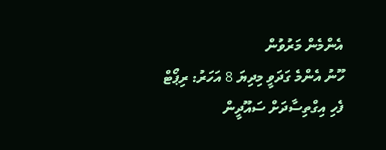އެންމެން މަރުވުން
ހޫނު އެންމެ ގަދަވީ މިދިޔަ 8 އަހަރު: ރިޕޯޓް
ފެހި އިގްތިސާދަށް ސައޫދީން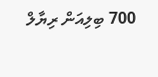700 ބިލިއަން ރިޔާލް